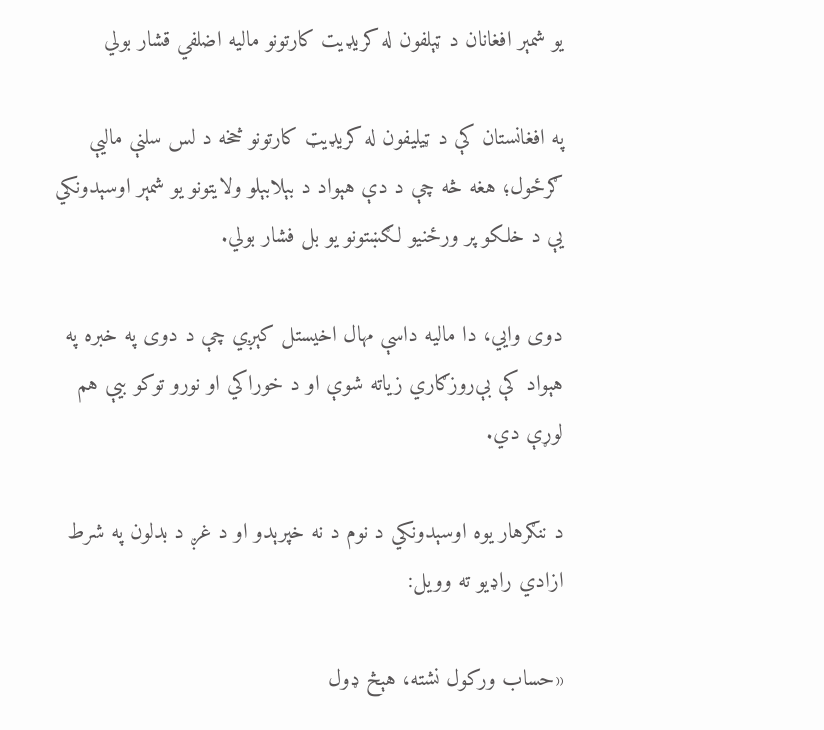یو شمېر افغانان د ټېلفون له کریډیت کارتونو مالیه اضلفي قشار بولي

په افغانستان کې د ټیلیفون له کریډیټ کارتونو څخه د لس سلنې مالیې ګرځول؛ هغه څه چې د دې هېواد د بېلابېلو ولایتونو یو شمېر اوسېدونکي یې د خلکو پر ورځنیو لګښتونو یو بل فشار بولي.

دوی وايي، دا مالیه داسې مهال اخیستل کېږي چې د دوی په خبره په هېواد کې بې‌روزګاري زیاته شوې او د خوراکي او نورو توکو بیې هم لوړې دي.

د ننګرهار یوه اوسېدونکي د نوم د نه خپرېدو او د غږ د بدلون په شرط ازادي راډیو ته وویل:

«حساب ورکول نشته، هېڅ ډول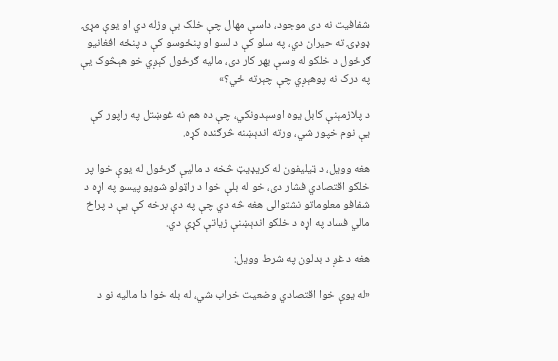شفافیت نه دی موجود، داسې مهال چې خلک بې وزله دي او یوې مړۍ ډوډۍ ته حیران دي، په سلو کې د لسو او پنځوسو کې د پنځه افغانیو ګرځول د خلکو له وسې بهر کار دی، مالیه ګرځول کېږي خو هېڅوک یې په درک نه پوهېږي چې چېرته ځي؟»

د پلازمېنې کابل یوه اوسېدونکي، چې ده هم نه غوښتل په راپور کې یې نوم خپور شي، ورته اندېښنه څرګنده کړه.

هغه وویل، د ټیلیفون له کریډیټ څخه د مالیې ګرځول له یوې خوا پر خلکو اقتصادي فشار دی، خو له بلې خوا د راټولو شویو پیسو په اړه د شفافو معلوماتو نشتوالی هغه څه دي چې په دې برخه کې یې د پراخ مالي فساد په اړه د خلکو اندېښنې زیاتې کړې دي.

هغه د غږ د بدلون په شرط وویل:

«له یوې خوا اقتصادي وضعیت خراب شي، له بله خوا دا مالیه نو د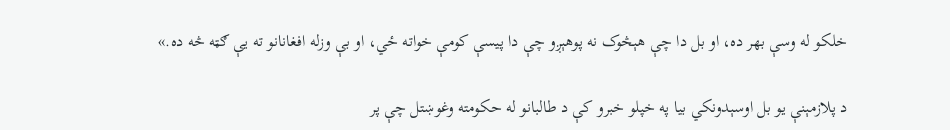خلکو له وسې بهر ده، او بل دا چې هېڅوک نه پوهېږو چې دا پیسې کومې خواته ځي، او بې وزله افغانانو ته یې ګټه څه ده.»

د پلازمېنې یو بل اوسېدونکي بیا په خپلو خبرو کې د طالبانو له حکومته وغوښتل چې پر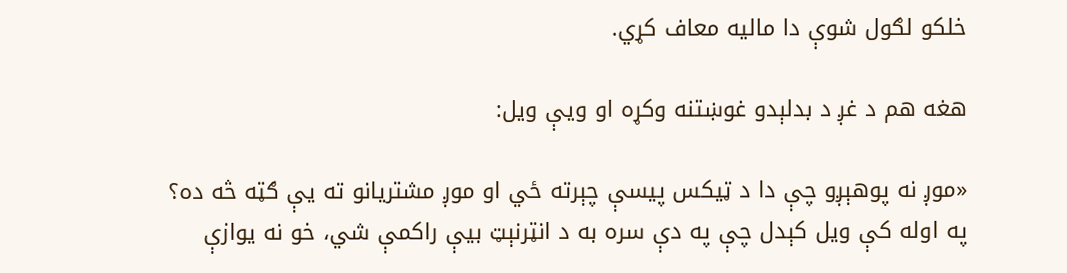خلکو لګول شوې دا مالیه معاف کړي.

هغه هم د غږ د بدلېدو غوښتنه وکړه او ویې ویل:

«موږ نه پوهېږو چې دا د ټیکس پیسې چېرته ځي او موږ مشتریانو ته یې ګټه څه ده؟ په اوله کې ویل کېدل چې په دې سره به د انټرنېټ بیې راکمې شي، خو نه یوازې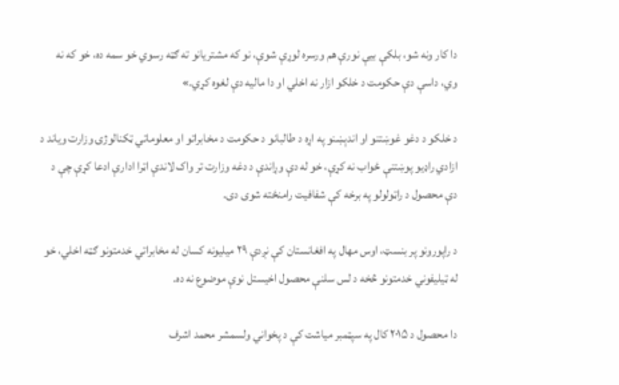دا کار ونه شو، بلکې بیې نورې هم ورسره لوړې شوې، نو که مشتریانو ته ګټه رسوي خو سمه ده، خو که نه وي، داسې دې حکومت د خلکو ازار نه اخلي او دا مالیه دې لغوه کړي.»

د خلکو د دغو غوښتنو او اندېښنو په اړه د طالبانو د حکومت د مخابراتو او معلوماتي ټکنالوژۍ وزارت ویاند د ازادي راډیو پوښتنې ځواب نه کړې، خو له دې وړاندې د دغه وزارت تر واک لاندې اټرا ادارې ادعا کړې چې د دې محصول د راټولولو په برخه کې شفافیت رامنځته شوی دی.

د راپورونو پر بنسټ، اوس مهال په افغانستان کې نږدې ۲۹ میلیونه کسان له مخابراتي خدمتونو ګټه اخلي، خو له ټیلیفوني خدمتونو څخه د لس سلنې محصول اخیستل نوې موضوع نه ده.

دا محصول د ۲۰۱۵ کال په سپټمبر میاشت کې د پخواني ولسمشر محمد اشرف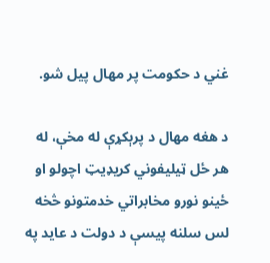غني د حکومت پر مهال پیل شو.

د هغه مهال د پرېکړې له مخې، له هر ځل ټیلیفوني کریډیټ اچولو او ځینو نورو مخابراتي خدمتونو څخه لس سلنه پیسې د دولت د عاید په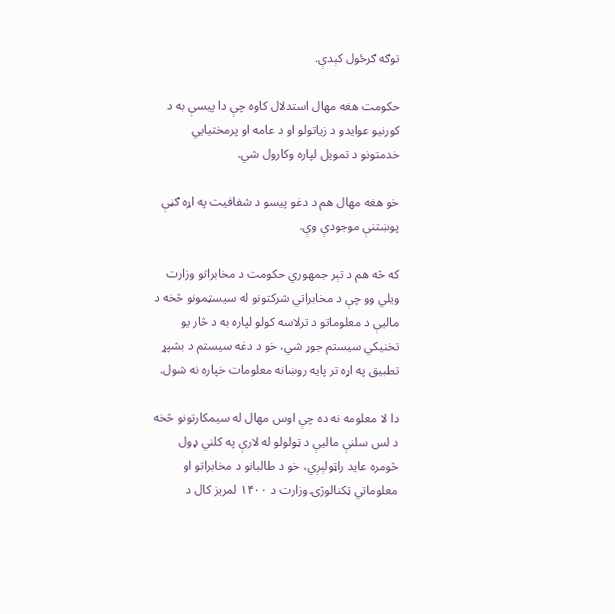توګه ګرځول کېدې.

حکومت هغه مهال استدلال کاوه چې دا پیسې به د کورنیو عوایدو د زیاتولو او د عامه او پرمختیايي خدمتونو د تمویل لپاره وکارول شي.

خو هغه مهال هم د دغو پیسو د شفافیت په اړه ګڼې پوښتنې موجودې وې.

که څه هم د تېر جمهوري حکومت د مخابراتو وزارت ویلي وو چې د مخابراتي شرکتونو له سیسټمونو څخه د مالیې د معلوماتو د ترلاسه کولو لپاره به د څار یو تخنیکي سیستم جوړ شي، خو د دغه سیستم د بشپړ تطبیق په اړه تر پایه روښانه معلومات خپاره نه شول.

دا لا معلومه نه ده چې اوس مهال له سیمکارتونو څخه د لس سلنې مالیې د ټولولو له لارې په کلني ډول څومره عاید راټولېږي، خو د طالبانو د مخابراتو او معلوماتي ټکنالوژۍ وزارت د ۱۴۰۰ لمریز کال د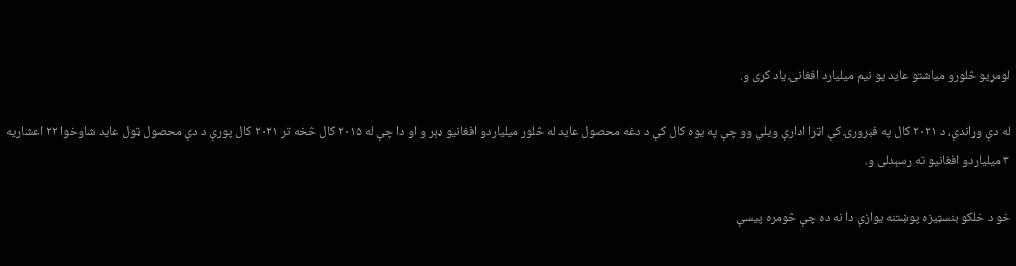لومړیو څلورو میاشتو عاید یو نیم میلیارد افغانۍ یاد کړی و.

له دې وړاندې، د ۲۰۲۱ کال په فبرورۍ کې اټرا ادارې ویلي وو چې په یوه کال کې د دغه محصول عاید له څلور میلیاردو افغانیو ډېر و او دا چې له ۲۰۱۵ کال څخه تر ۲۰۲۱ کال پورې د دې محصول ټول عاید شاوخوا ۲۲ اعشاریه ۳ میلیاردو افغانیو ته رسېدلی و.

خو د خلکو بنسټیزه پوښتنه یوازې دا نه ده چې څومره پیسې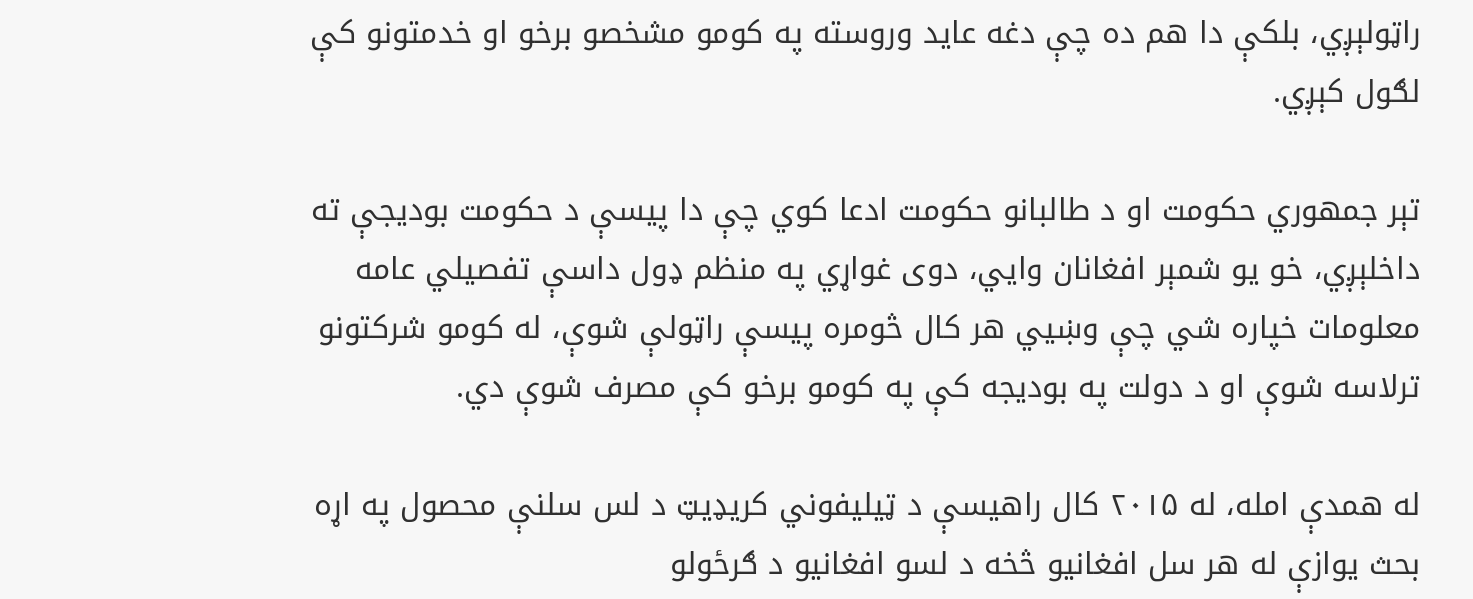راټولېږي، بلکې دا هم ده چې دغه عاید وروسته په کومو مشخصو برخو او خدمتونو کې لګول کېږي.

تېر جمهوري حکومت او د طالبانو حکومت ادعا کوي چې دا پیسې د حکومت بودیجې ته داخلېږي، خو یو شمېر افغانان وايي، دوی غواړي په منظم ډول داسې تفصیلي عامه معلومات خپاره شي چې وښيي هر کال څومره پیسې راټولې شوې، له کومو شرکتونو ترلاسه شوې او د دولت په بودیجه کې په کومو برخو کې مصرف شوې دي.

له همدې امله، له ۲۰۱۵ کال راهیسې د ټیلیفوني کریډیټ د لس سلنې محصول په اړه بحث یوازې له هر سل افغانیو څخه د لسو افغانیو د ګرځولو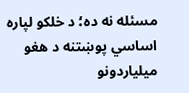مسئله نه ده؛ د خلکو لپاره اساسي پوښتنه د هغو میلیاردونو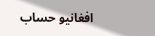افغانیو حساب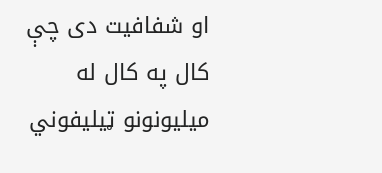او شفافیت دی چې کال په کال له میلیونونو ټیلیفوني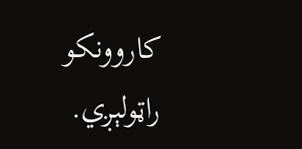کاروونکو راټولېږي.